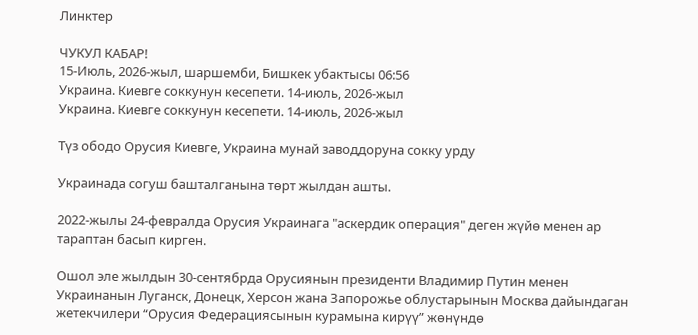Линктер

ЧУКУЛ КАБАР!
15-Июль, 2026-жыл, шаршемби, Бишкек убактысы 06:56
Украина. Киевге соккунун кесепети. 14-июль, 2026-жыл
Украина. Киевге соккунун кесепети. 14-июль, 2026-жыл

Түз ободо Орусия Киевге, Украина мунай заводдоруна сокку урду

Украинада согуш башталганына төрт жылдан ашты.

2022-жылы 24-февралда Орусия Украинага "аскердик операция" деген жүйө менен ар тараптан басып кирген.

Ошол эле жылдын 30-сентябрда Орусиянын президенти Владимир Путин менен Украинанын Луганск, Донецк, Херсон жана Запорожье облустарынын Москва дайындаган жетекчилери “Орусия Федерациясынын курамына кирүү” жөнүндө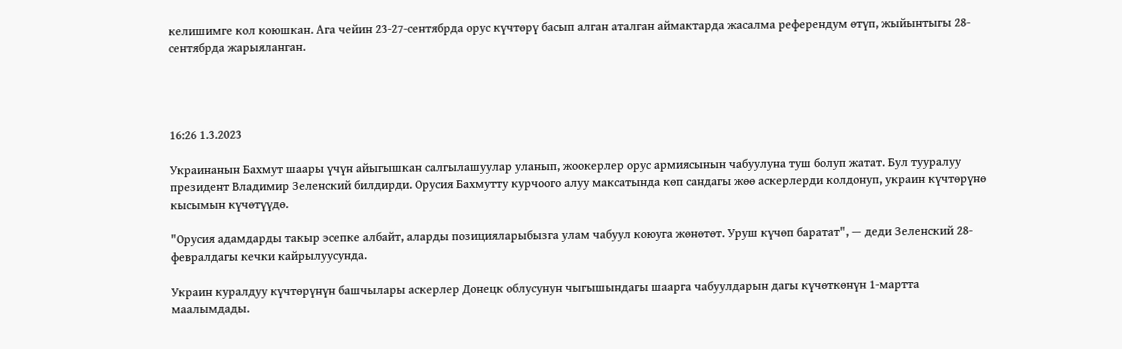келишимге кол коюшкан. Ага чейин 23-27-сентябрда орус күчтөрү басып алган аталган аймактарда жасалма референдум өтүп, жыйынтыгы 28-сентябрда жарыяланган.




16:26 1.3.2023

Украинанын Бахмут шаары үчүн айыгышкан салгылашуулар уланып, жоокерлер орус армиясынын чабуулуна туш болуп жатат. Бул тууралуу президент Владимир Зеленский билдирди. Орусия Бахмутту курчоого алуу максатында көп сандагы жөө аскерлерди колдонуп, украин күчтөрүнө кысымын күчөтүүдө.

"Орусия адамдарды такыр эсепке албайт, аларды позицияларыбызга улам чабуул коюуга жөнөтөт. Уруш күчөп баратат", — деди Зеленский 28-февралдагы кечки кайрылуусунда.

Украин куралдуу күчтөрүнүн башчылары аскерлер Донецк облусунун чыгышындагы шаарга чабуулдарын дагы күчөткөнүн 1-мартта маалымдады.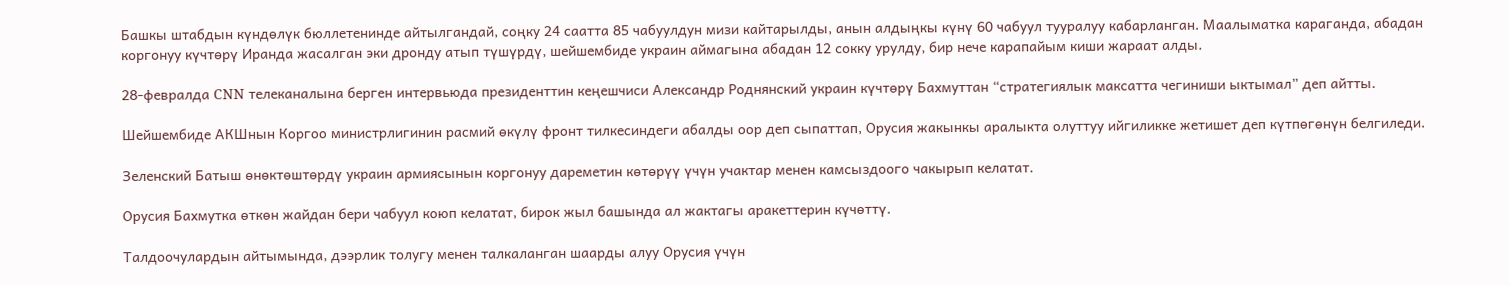Башкы штабдын күндөлүк бюллетенинде айтылгандай, соңку 24 саатта 85 чабуулдун мизи кайтарылды, анын алдыңкы күнү 60 чабуул тууралуу кабарланган. Маалыматка караганда, абадан коргонуу күчтөрү Иранда жасалган эки дронду атып түшүрдү, шейшембиде украин аймагына абадан 12 сокку урулду, бир нече карапайым киши жараат алды.

28-февралда CNN телеканалына берген интервьюда президенттин кеңешчиси Александр Роднянский украин күчтөрү Бахмуттан “стратегиялык максатта чегиниши ыктымал” деп айтты.

Шейшембиде АКШнын Коргоо министрлигинин расмий өкүлү фронт тилкесиндеги абалды оор деп сыпаттап, Орусия жакынкы аралыкта олуттуу ийгиликке жетишет деп күтпөгөнүн белгиледи.

Зеленский Батыш өнөктөштөрдү украин армиясынын коргонуу дареметин көтөрүү үчүн учактар менен камсыздоого чакырып келатат.

Орусия Бахмутка өткөн жайдан бери чабуул коюп келатат, бирок жыл башында ал жактагы аракеттерин күчөттү.

Талдоочулардын айтымында, дээрлик толугу менен талкаланган шаарды алуу Орусия үчүн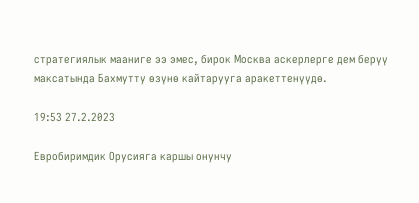стратегиялык мааниге ээ эмес, бирок Москва аскерлерге дем берүү максатында Бахмутту өзүнө кайтарууга аракеттенүүдө.

19:53 27.2.2023

Евробиримдик Орусияга каршы онунчу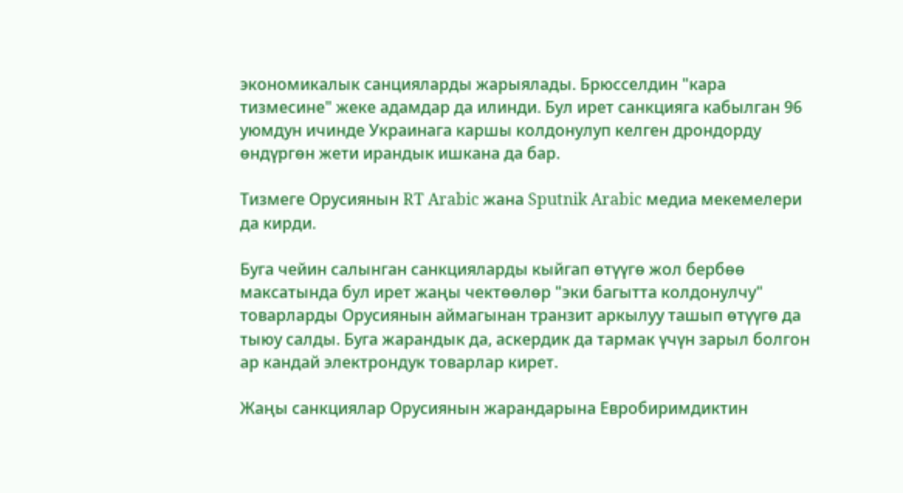экономикалык санцияларды жарыялады. Брюсселдин "кара тизмесине" жеке адамдар да илинди. Бул ирет санкцияга кабылган 96 уюмдун ичинде Украинага каршы колдонулуп келген дрондорду өндүргөн жети ирандык ишкана да бар.

Тизмеге Орусиянын RT Arabic жана Sputnik Arabic медиа мекемелери да кирди.

Буга чейин салынган санкцияларды кыйгап өтүүгө жол бербөө максатында бул ирет жаңы чектөөлөр "эки багытта колдонулчу" товарларды Орусиянын аймагынан транзит аркылуу ташып өтүүгө да тыюу салды. Буга жарандык да, аскердик да тармак үчүн зарыл болгон ар кандай электрондук товарлар кирет.

Жаңы санкциялар Орусиянын жарандарына Евробиримдиктин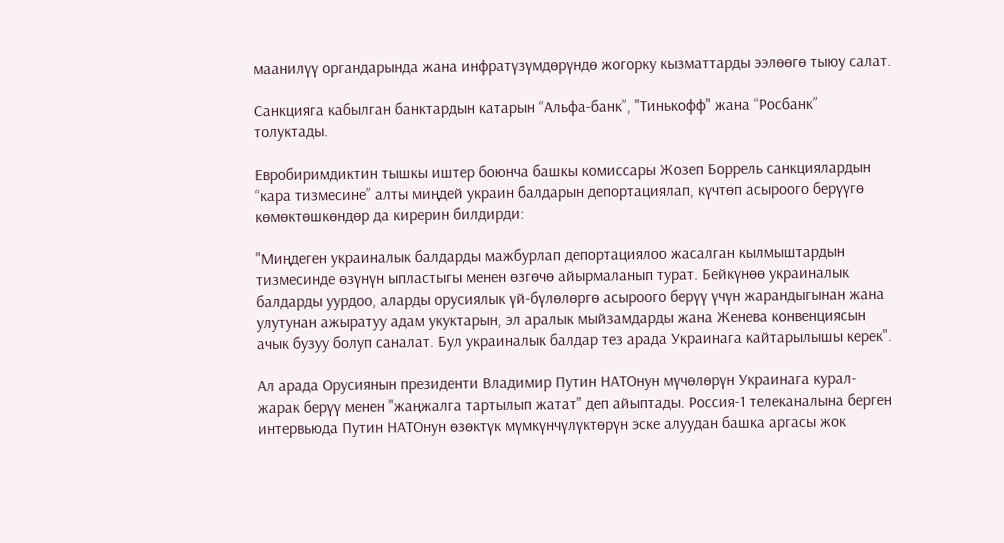маанилүү органдарында жана инфратүзүмдөрүндө жогорку кызматтарды ээлөөгө тыюу салат.

Санкцияга кабылган банктардын катарын “Альфа-банк”, "Тинькофф" жана “Росбанк” толуктады.

Евробиримдиктин тышкы иштер боюнча башкы комиссары Жозеп Боррель санкциялардын “кара тизмесине” алты миңдей украин балдарын депортациялап, күчтөп асыроого берүүгө көмөктөшкөндөр да кирерин билдирди:

"Миңдеген украиналык балдарды мажбурлап депортациялоо жасалган кылмыштардын тизмесинде өзүнүн ыпластыгы менен өзгөчө айырмаланып турат. Бейкүнөө украиналык балдарды уурдоо, аларды орусиялык үй-бүлөлөргө асыроого берүү үчүн жарандыгынан жана улутунан ажыратуу адам укуктарын, эл аралык мыйзамдарды жана Женева конвенциясын ачык бузуу болуп саналат. Бул украиналык балдар тез арада Украинага кайтарылышы керек".

Ал арада Орусиянын президенти Владимир Путин НАТОнун мүчөлөрүн Украинага курал-жарак берүү менен "жаңжалга тартылып жатат" деп айыптады. Россия-1 телеканалына берген интервьюда Путин НАТОнун өзөктүк мүмкүнчүлүктөрүн эске алуудан башка аргасы жок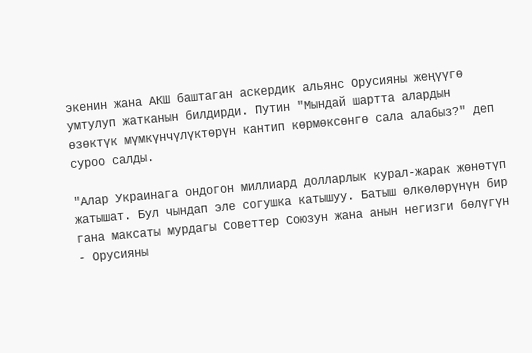экенин жана АКШ баштаган аскердик альянс Орусияны жеңүүгө умтулуп жатканын билдирди. Путин "Мындай шартта алардын өзөктүк мүмкүнчүлүктөрүн кантип көрмөксөнгө сала алабыз?" деп суроо салды.

"Алар Украинага ондогон миллиард долларлык курал-жарак жөнөтүп жатышат. Бул чындап эле согушка катышуу. Батыш өлкөлөрүнүн бир гана максаты мурдагы Советтер Союзун жана анын негизги бөлүгүн - Орусияны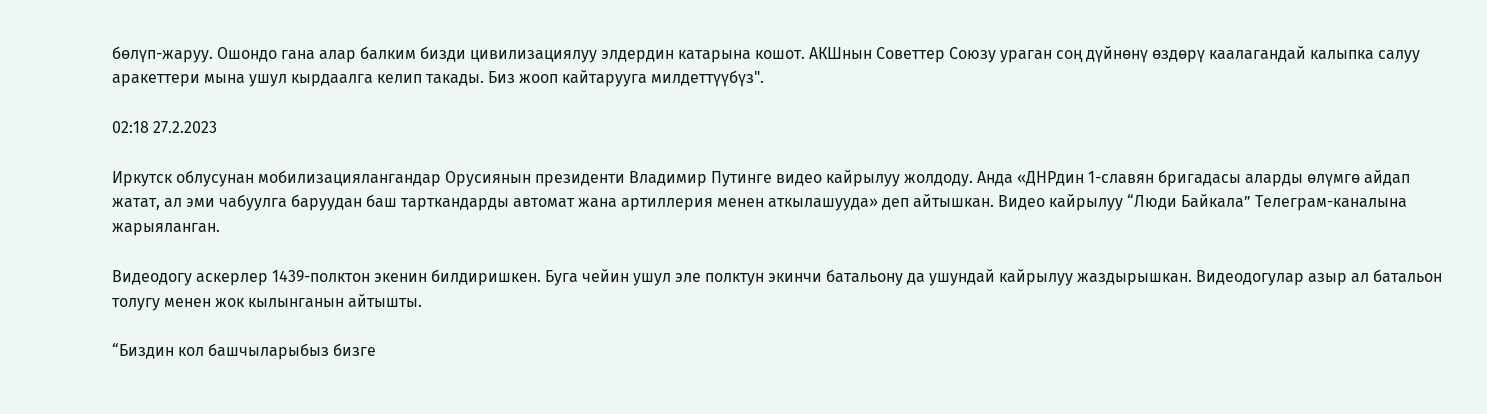бөлүп-жаруу. Ошондо гана алар балким бизди цивилизациялуу элдердин катарына кошот. АКШнын Советтер Союзу ураган соң дүйнөнү өздөрү каалагандай калыпка салуу аракеттери мына ушул кырдаалга келип такады. Биз жооп кайтарууга милдеттүүбүз".

02:18 27.2.2023

Иркутск облусунан мобилизациялангандар Орусиянын президенти Владимир Путинге видео кайрылуу жолдоду. Анда «ДНРдин 1-славян бригадасы аларды өлүмгө айдап жатат, ал эми чабуулга баруудан баш тарткандарды автомат жана артиллерия менен аткылашууда» деп айтышкан. Видео кайрылуу “Люди Байкала” Телеграм-каналына жарыяланган.

Видеодогу аскерлер 1439-полктон экенин билдиришкен. Буга чейин ушул эле полктун экинчи батальону да ушундай кайрылуу жаздырышкан. Видеодогулар азыр ал батальон толугу менен жок кылынганын айтышты.

“Биздин кол башчыларыбыз бизге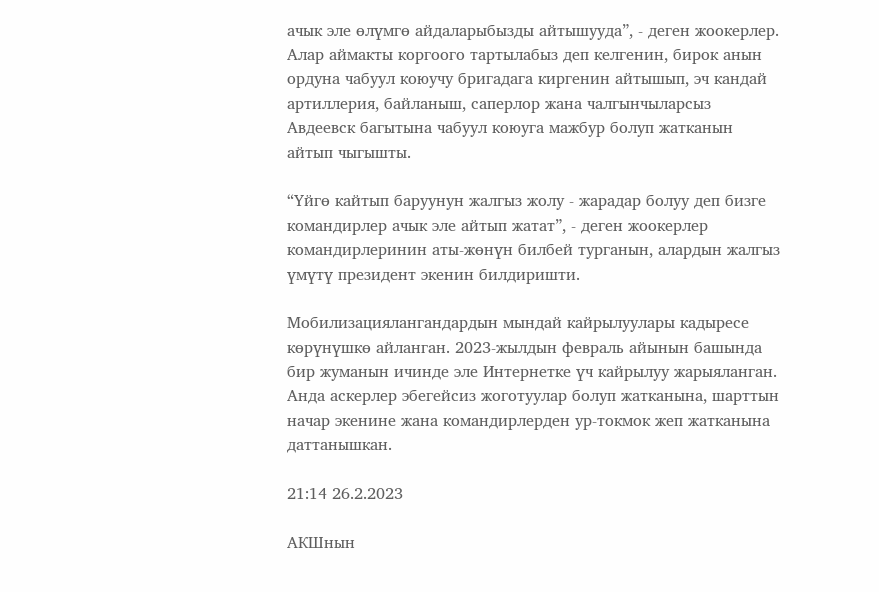ачык эле өлүмгө айдаларыбызды айтышууда”, - деген жоокерлер. Алар аймакты коргоого тартылабыз деп келгенин, бирок анын ордуна чабуул коюучу бригадага киргенин айтышып, эч кандай артиллерия, байланыш, саперлор жана чалгынчыларсыз Авдеевск багытына чабуул коюуга мажбур болуп жатканын айтып чыгышты.

“Үйгө кайтып баруунун жалгыз жолу - жарадар болуу деп бизге командирлер ачык эле айтып жатат”, - деген жоокерлер командирлеринин аты-жөнүн билбей турганын, алардын жалгыз үмүтү президент экенин билдиришти.

Мобилизациялангандардын мындай кайрылуулары кадыресе көрүнүшкө айланган. 2023-жылдын февраль айынын башында бир жуманын ичинде эле Интернетке үч кайрылуу жарыяланган. Анда аскерлер эбегейсиз жоготуулар болуп жатканына, шарттын начар экенине жана командирлерден ур-токмок жеп жатканына даттанышкан.

21:14 26.2.2023

АКШнын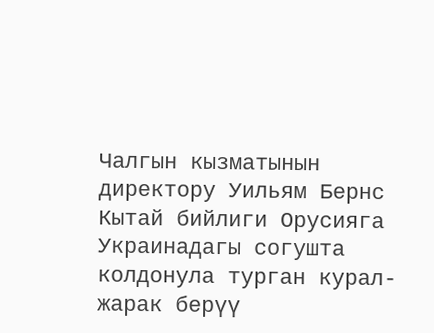Чалгын кызматынын директору Уильям Бернс Кытай бийлиги Орусияга Украинадагы согушта колдонула турган курал-жарак берүү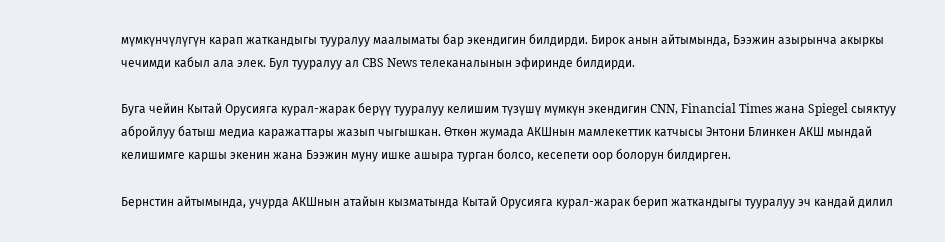мүмкүнчүлүгүн карап жаткандыгы тууралуу маалыматы бар экендигин билдирди. Бирок анын айтымында, Бээжин азырынча акыркы чечимди кабыл ала элек. Бул тууралуу ал CBS News телеканалынын эфиринде билдирди.

Буга чейин Кытай Орусияга курал-жарак берүү тууралуу келишим түзүшү мүмкүн экендигин CNN, Financial Times жана Spiegel сыяктуу абройлуу батыш медиа каражаттары жазып чыгышкан. Өткөн жумада АКШнын мамлекеттик катчысы Энтони Блинкен АКШ мындай келишимге каршы экенин жана Бээжин муну ишке ашыра турган болсо, кесепети оор болорун билдирген.

Бернстин айтымында, учурда АКШнын атайын кызматында Кытай Орусияга курал-жарак берип жаткандыгы тууралуу эч кандай дилил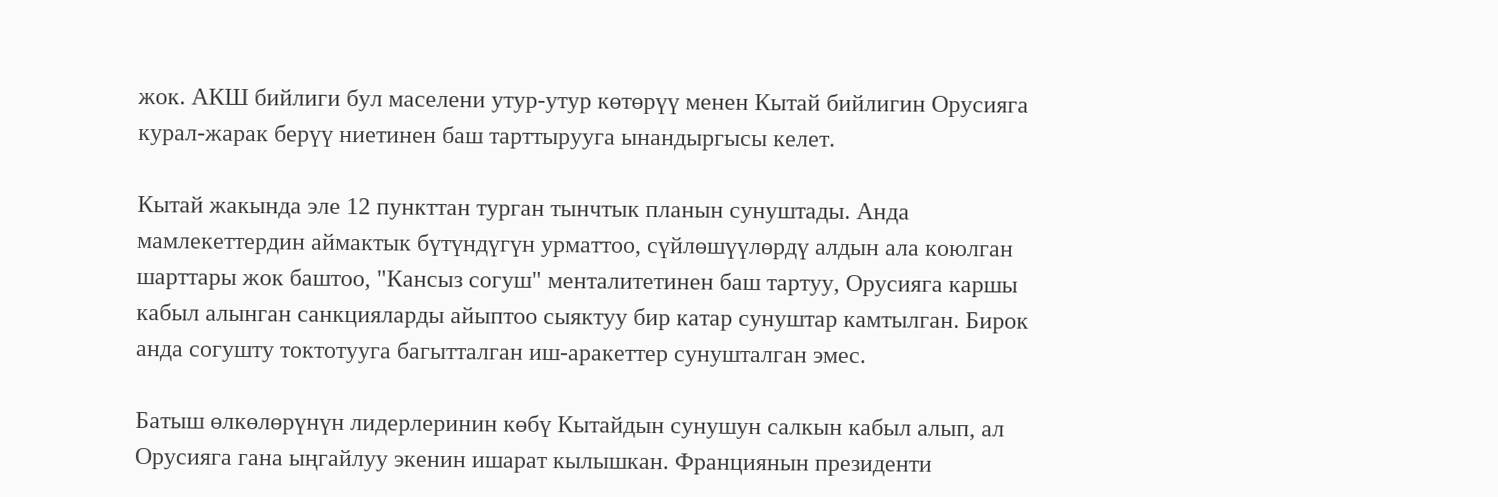жок. АКШ бийлиги бул маселени утур-утур көтөрүү менен Кытай бийлигин Орусияга курал-жарак берүү ниетинен баш тарттырууга ынандыргысы келет.

Кытай жакында эле 12 пункттан турган тынчтык планын сунуштады. Анда мамлекеттердин аймактык бүтүндүгүн урматтоо, сүйлөшүүлөрдү алдын ала коюлган шарттары жок баштоо, "Кансыз согуш" менталитетинен баш тартуу, Орусияга каршы кабыл алынган санкцияларды айыптоо сыяктуу бир катар сунуштар камтылган. Бирок анда согушту токтотууга багытталган иш-аракеттер сунушталган эмес.

Батыш өлкөлөрүнүн лидерлеринин көбү Кытайдын сунушун салкын кабыл алып, ал Орусияга гана ыңгайлуу экенин ишарат кылышкан. Франциянын президенти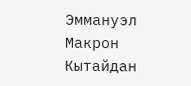Эммануэл Макрон Кытайдан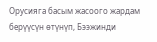Орусияга басым жасоого жардам берүүсүн өтүнүп, Бээжинди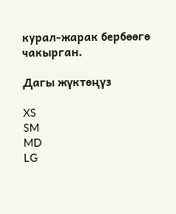курал-жарак бербөөгө чакырган.

Дагы жүктөңүз

XS
SM
MD
LG